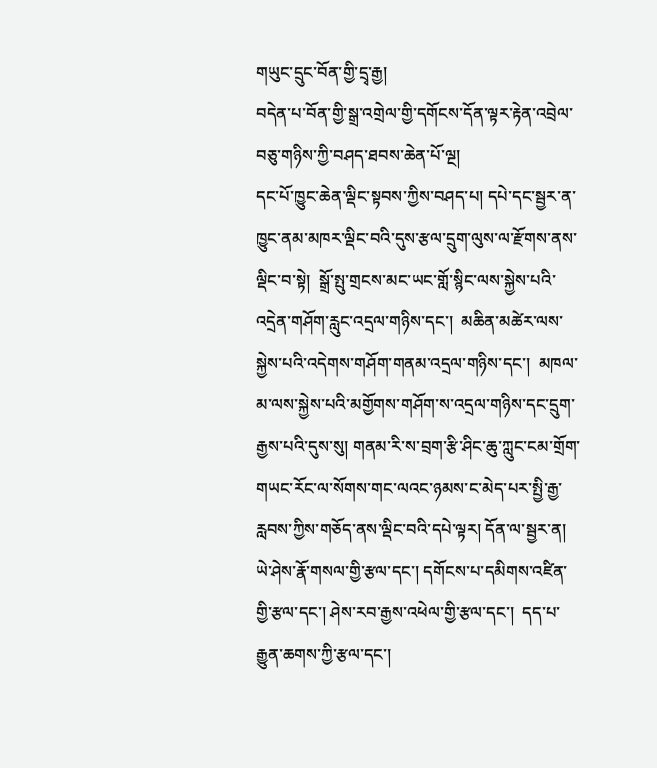གཡུང་དྲུང་བོན་གྱི་དྲྭ་རྒྱ།
བདེན་པ་བོན་གྱི་སྒྲ་འགྲེལ་གྱི་དགོངས་དོན་ལྟར་རྟེན་འབྲེལ་བཅུ་གཉིས་ཀྱི་བཤད་ཐབས་ཆེན་པོ་ལྔ།
དང་པོ་ཁྱུང་ཆེན་ལྡིང་སྟབས་ཀྱིས་བཤད་པ། དཔེ་དང་སྦྱར་ན་ཁྱུང་ནམ་མཁར་ལྡིང་བའི་དུས་རྩལ་དྲུག་ལུས་ལ་རྫོགས་ནས་ལྡིང་བ་སྟེ།  སྒྲོ་སྤུ་གྲངས་མང་ཡང་གློ་སྙིང་ལས་སྐྱེས་པའི་འདྲེན་གཤོག་རླུང་འདྲལ་གཉིས་དང་།  མཆིན་མཚེར་ལས་སྐྱེས་པའི་འདེགས་གཤོག་གནམ་འདྲལ་གཉིས་དང་།  མཁལ་མ་ལས་སྐྱེས་པའི་མགྱོགས་གཤོག་ས་འདྲལ་གཉིས་དང་དྲུག་རྒྱས་པའི་དུས་སུ། གནམ་རི་ས་བྲག་རྩི་ཤིང་ཆུ་ཀླུང་ངམ་གྲོག་གཡང་རོང་ལ་སོགས་གང་ལའང་ཉམས་ང་མེད་པར་སྤྱི་རྒྱ་རླབས་ཀྱིས་གཅོད་ནས་ལྡིང་བའི་དཔེ་ལྟར། དོན་ལ་སྦྱར་ན།  ཡེ་ཤེས་རྣོ་གསལ་གྱི་རྩལ་དང་། དགོངས་པ་དམིགས་འཛིན་གྱི་རྩལ་དང་། ཤེས་རབ་རྒྱས་འཕེལ་གྱི་རྩལ་དང་།  དད་པ་རྒྱུན་ཆགས་ཀྱི་རྩལ་དང་།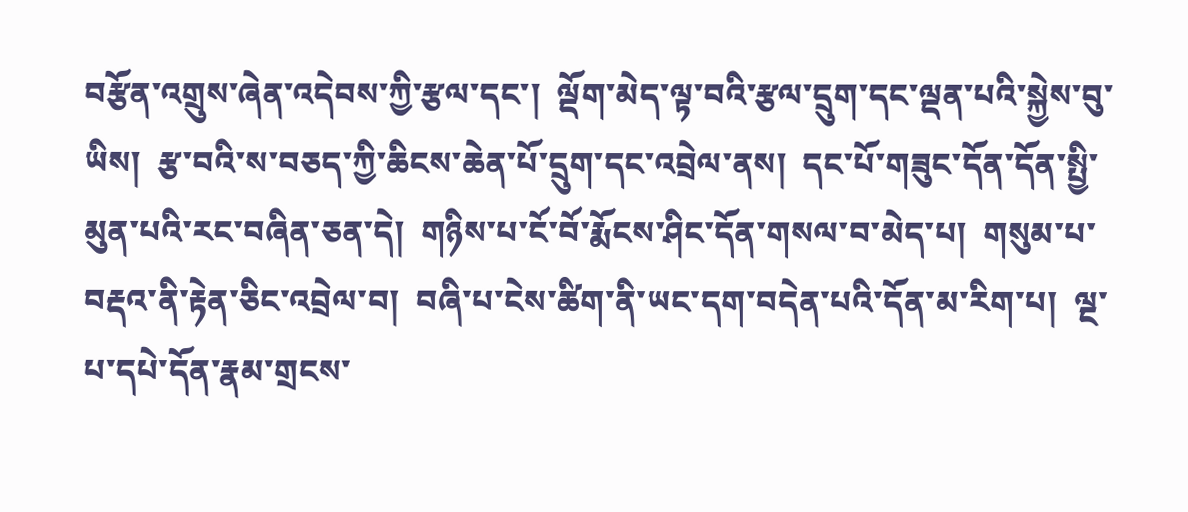བརྩོན་འགྲུས་ཞེན་འདེབས་ཀྱི་རྩལ་དང་།  ལྡོག་མེད་ལྟ་བའི་རྩལ་དྲུག་དང་ལྡན་པའི་སྐྱེས་བུ་ཡིས།  རྩ་བའི་ས་བཅད་ཀྱི་ཆིངས་ཆེན་པོ་དྲུག་དང་འབྲེལ་ནས།  དང་པོ་གཟུང་དོན་དོན་སྤྱི་མུན་པའི་རང་བཞིན་ཅན་དེ།  གཉིས་པ་ངོ་བོ་རྨོངས་ཤིང་དོན་གསལ་བ་མེད་པ།  གསུམ་པ་བརྡའ་ནི་རྟེན་ཅིང་འབྲེལ་བ།  བཞི་པ་ངེས་ཚིག་ནི་ཡང་དག་བདེན་པའི་དོན་མ་རིག་པ།  ལྔ་པ་དཔེ་དོན་རྣམ་གྲངས་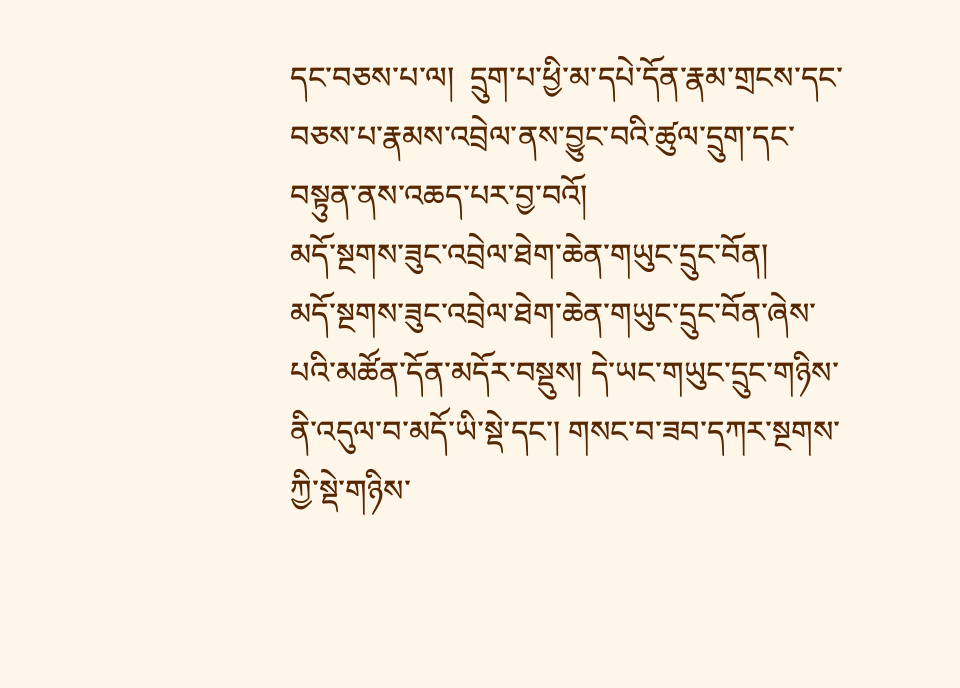དང་བཅས་པ་ལ།  དྲུག་པ་ཕྱི་མ་དཔེ་དོན་རྣམ་གྲངས་དང་བཅས་པ་རྣམས་འབྲེལ་ནས་བྱུང་བའི་ཚུལ་དྲུག་དང་བསྟུན་ནས་འཆད་པར་བྱ་བའོ།
མདོ་སྔགས་ཟུང་འབྲེལ་ཐེག་ཆེན་གཡུང་དྲུང་བོན།
མདོ་སྔགས་ཟུང་འབྲེལ་ཐེག་ཆེན་གཡུང་དྲུང་བོན་ཞེས་པའི་མཚོན་དོན་མདོར་བསྡུས། དེ་ཡང་གཡུང་དྲུང་གཉིས་ནི་འདུལ་བ་མདོ་ཡི་སྡེ་དང་། གསང་བ་ཟབ་དཀར་སྔགས་ཀྱི་སྡེ་གཉིས་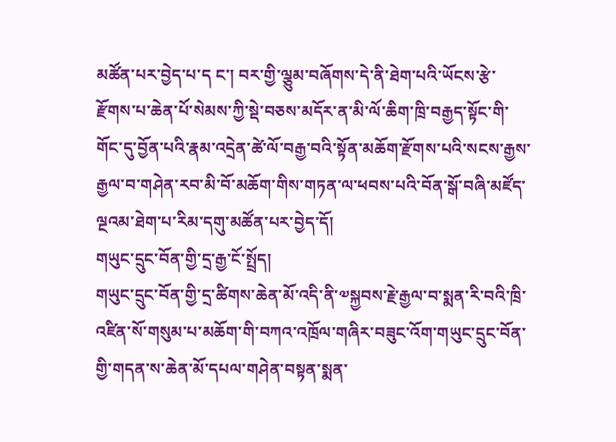མཚོན་པར་བྱེད་པ་ད ང་། བར་གྱི་ལྕུམ་བཞོགས་དེ་ནི་ཐེག་པའི་ཡོངས་རྩེ་རྫོགས་པ་ཆེན་པོ་སེམས་ཀྱི་སྡེ་བཅས་མདོར་ན་མི་ལོ་ཆིག་ཁྲི་བརྒྱད་སྟོང་གི་གོང་དུ་བྱོན་པའི་རྣམ་འདྲེན་ཚེ་ལོ་བརྒྱ་བའི་སྟོན་མཆོག་རྫོགས་པའི་སངས་རྒྱས་རྒྱལ་བ་གཤེན་རབ་མི་བོ་མཆོག་གིས་གཏན་ལ་ཕབས་པའི་བོན་སྒོ་བཞི་མཛོད་ལྔའམ་ཐེག་པ་རིམ་དགུ་མཚོན་པར་བྱེད་དོ།
གཡུང་དྲུང་བོན་གྱི་དྲ་རྒྱ་ངོ་སྤྲོད།
གཡུང་དྲུང་བོན་གྱི་དྲ་ཚིགས་ཆེན་མོ་འདི་ནི་༧སྐྱབས་རྗེ་རྒྱལ་བ་སྨན་རི་བའི་ཁྲི་འཛིན་སོ་གསུམ་པ་མཆོག་གི་བཀའ་འཁྲོལ་གཞིར་བཟུང་འོག་གཡུང་དྲུང་བོན་གྱི་གདན་ས་ཆེན་མོ་དཔལ་གཤེན་བསྟན་སྨན་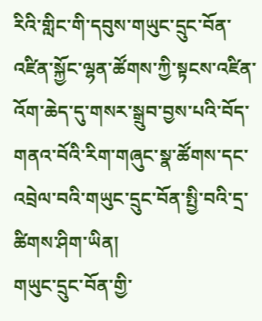རིའི་གླིང་གི་དབུས་གཡུང་དྲུང་བོན་འཛིན་སྐྱོང་ལྷན་ཚོགས་ཀྱི་སྟངས་འཛིན་འོག་ཆེད་དུ་གསར་སྒྲུབ་བྱས་པའི་བོད་གནའ་བོའི་རིག་གཞུང་སྣ་ཚོགས་དང་འབྲེལ་བའི་གཡུང་དྲུང་བོན་སྤྱི་བའི་དྲ་ཚིགས་ཤིག་ཡིན།
གཡུང་དྲུང་བོན་གྱི་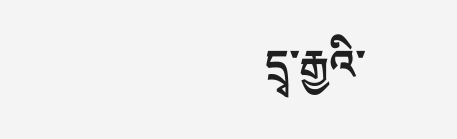དྲྭ་རྒྱའི་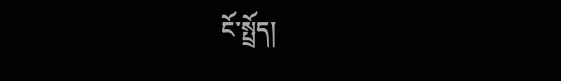ངོ་སྤྲོད།